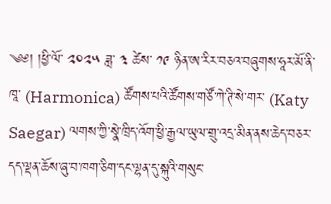༄༅། །ཕྱི་ལོ་ ༢༠༢༥ ཟླ་ ༣ ཚེས་ ༡༩ ཉིན་ཨ་རིར་བཅའ་བཞུགས་ཧཱར་མོ་ནི་ཁཱ་ (Harmonica) ཚོགས་པའི་ཚོགས་གཙོ་ཀེ་ཊི་སེ་གར་ (Katy Saegar) ལགས་ཀྱི་སྣེ་ཁྲིད་འོག་ཕྱི་རྒྱལ་ཡུལ་གྲུ་འདྲ་མིན་ནས་ཆེད་བཅར་དད་ལྡན་ཆོས་ཞུ་བ་ཁག་ཅིག་དང་ལྷན་དུ་སྐུའི་གསུང་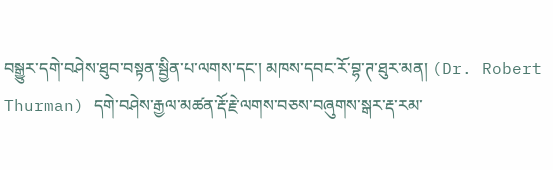བསྒྱུར་དགེ་བཤེས་ཐུབ་བསྟན་སྦྱིན་པ་ལགས་དང་། མཁས་དབང་རོ་བྷ་ཊ་ཐུར་མན། (Dr. Robert Thurman) དགེ་བཤེས་རྒྱལ་མཚན་རྡོ་རྗེ་ལགས་བཅས་བཞུགས་སྒར་རྡ་རམ་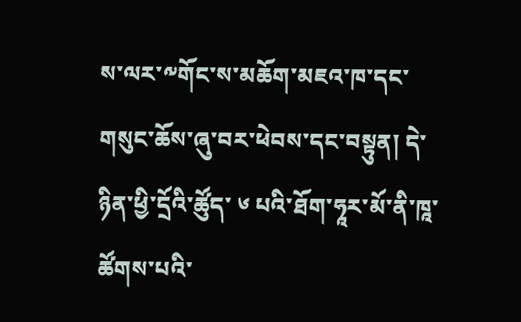ས་ལར་༸གོང་ས་མཆོག་མཇའ་ཁ་དང་གསུང་ཆོས་ཞུ་བར་ཕེབས་དང་བསྟུན། དེ་ཉིན་ཕྱི་དྲོའི་ཚོུད་ ༦ པའི་ཐོག་ཧཱར་མོ་ནི་ཁཱ་ཚོགས་པའི་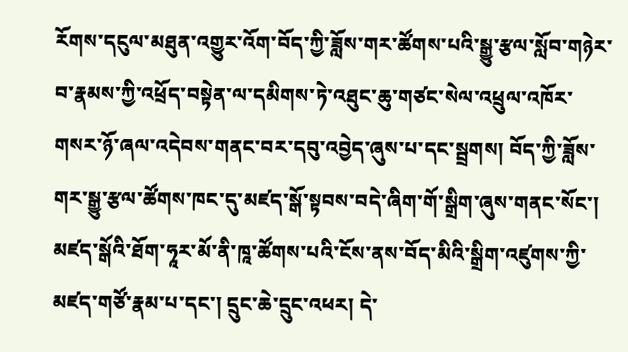རོགས་དངུལ་མཐུན་འགྱུར་འོག་བོད་ཀྱི་ཟློས་གར་ཚོགས་པའི་སྒྱུ་རྩལ་སློབ་གཉེར་བ་རྣམས་ཀྱི་འཕྲོད་བསྟེན་ལ་དམིགས་ཏེ་འཐུང་ཆུ་གཙང་སེལ་འཕྲུལ་འཁོར་གསར་ཉོ་ཞལ་འདེབས་གནང་བར་དབུ་འབྱེད་ཞུས་པ་དང་སྦྲགས། བོད་ཀྱི་ཟློས་གར་སྒྱུ་རྩལ་ཚོགས་ཁང་དུ་མཛད་སྒོ་སྟབས་བདེ་ཞིག་གོ་སྒྲིག་ཞུས་གནང་སོང་།
མཛད་སྒོའི་ཐོག་ཧཱར་མོ་ནི་ཁཱ་ཚོགས་པའི་ངོས་ནས་བོད་མིའི་སྒྲིག་འཛུགས་ཀྱི་མཛད་གཙོ་རྣམ་པ་དང་། དྲུང་ཆེ་དྲུང་འཕར། དེ་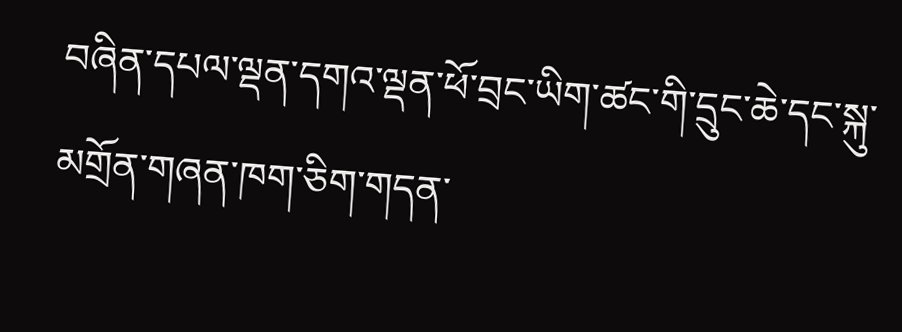བཞིན་དཔལ་ལྡན་དགའ་ལྡན་ཕོ་བྲང་ཡིག་ཚང་གི་དྲུང་ཆེ་དང་སྐུ་མགྲོན་གཞན་ཁག་ཅིག་གདན་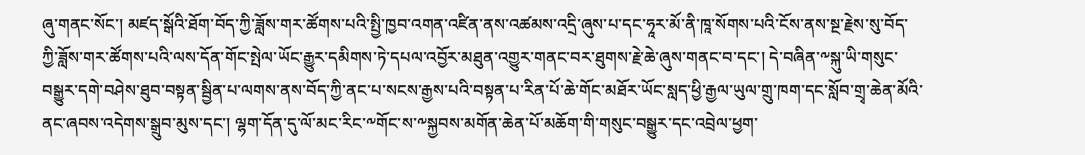ཞུ་གནང་སོང་། མཛད་སྒོའི་ཐོག་བོད་ཀྱི་ཟློས་གར་ཚོགས་པའི་སྤྱི་ཁྱབ་འགན་འཛིན་ནས་འཚམས་འདྲི་ཞུས་པ་དང་ཧཱར་མོ་ནི་ཁཱ་སོགས་པའི་ངོས་ནས་སྔ་རྗེས་སུ་བོད་ཀྱི་ཟློས་གར་ཚོགས་པའི་ལས་དོན་གོང་སྤེལ་ཡོང་རྒྱུར་དམིགས་ཏེ་དཔལ་འབྱོར་མཐུན་འགྱུར་གནང་བར་ཐུགས་རྗེ་ཆེ་ཞུས་གནང་བ་དང་། དེ་བཞིན་༸སྐུ་ཡི་གསུང་བསྒྱུར་དགེ་བཤེས་ཐུབ་བསྟན་སྦྱིན་པ་ལགས་ནས་བོད་ཀྱི་ནང་པ་སངས་རྒྱས་པའི་བསྟན་པ་རིན་པོ་ཆེ་གོང་མཐོར་ཡོང་སླད་ཕྱི་རྒྱལ་ཡུལ་གྲུ་ཁག་དང་སློབ་གྲྭ་ཆེན་མོའི་ནང་ཞབས་འདེགས་སྒྲུབ་མུས་དང་། ལྷག་དོན་དུ་ལོ་མང་རིང་༸གོང་ས་༸སྐྱབས་མགོན་ཆེན་པོ་མཆོག་གི་གསུང་བསྒྱུར་དང་འབྲེལ་ཕྱག་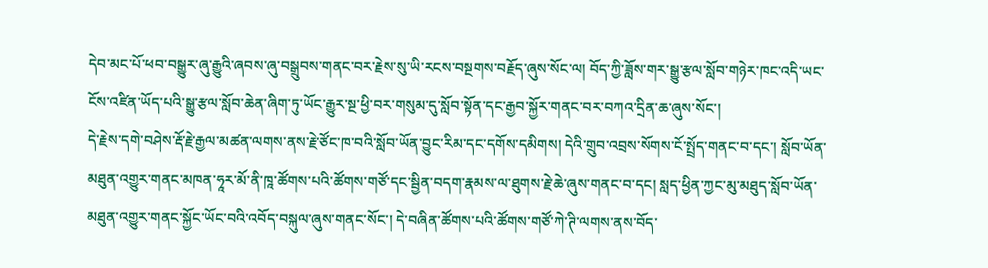དེབ་མང་པོ་ཕབ་བསྒྱུར་ཞུ་རྒྱུའི་ཞབས་ཞུ་བསྒྲུབས་གནང་བར་རྗེས་སུ་ཡི་རངས་བསྔགས་བརྗོད་ཞུས་སོང་ལ། བོད་ཀྱི་ཟློས་གར་སྒྱུ་རྩལ་སློབ་གཉེར་ཁང་འདི་ཡང་ངོས་འཛིན་ཡོད་པའི་སྒྱུ་རྩལ་སློབ་ཆེན་ཞིག་ཏུ་ཡོང་རྒྱུར་སྔ་ཕྱི་བར་གསུམ་དུ་སློབ་སྟོན་དང་རྒྱབ་སྐྱོར་གནང་བར་བཀའ་དྲིན་ཆ་ཞུས་སོང་།
དེ་རྗེས་དགེ་བཤེས་རྡོ་རྗེ་རྒྱལ་མཚན་ལགས་ནས་རྗེ་ཙོང་ཁ་བའི་སློབ་ཡོན་བྱུང་རིམ་དང་དགོས་དམིགས། དེའི་གྲུབ་འབྲས་སོགས་ངོ་སྤྲོད་གནང་བ་དང་། སློབ་ཡོན་མཐུན་འགྱུར་གནང་མཁན་ཧཱར་མོ་ནི་ཁཱ་ཚོགས་པའི་ཚོགས་གཙོ་དང་སྦྱིན་བདག་རྣམས་ལ་ཐུགས་རྗེ་ཆེ་ཞུས་གནང་བ་དང། སླད་ཕྱིན་ཀྱང་མུ་མཐུད་སློབ་ཡོན་མཐུན་འགྱུར་གནང་སྐྱོང་ཡོང་བའི་འབོད་བསྐུལ་ཞུས་གནང་སོང་། དེ་བཞིན་ཚོགས་པའི་ཚོགས་གཙོ་ཀེ་ཊི་ལགས་ནས་བོད་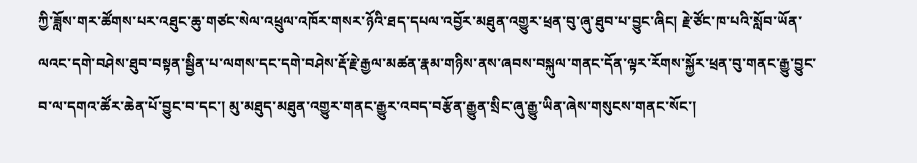ཀྱི་ཟློས་གར་ཚོགས་པར་འཐུང་ཆུ་གཙང་སེལ་འཕྲུལ་འཁོར་གསར་ཉོའི་ཐད་དཔལ་འབྱོར་མཐུན་འགྱུར་ཕྲན་བུ་ཞུ་ཐུབ་པ་བྱུང་ཞིང། རྗེ་ཙོང་ཁ་པའི་སློབ་ཡོན་ལའང་དགེ་བཤེས་ཐུབ་བསྟན་སྦྱིན་པ་ལགས་དང་དགེ་བཤེས་རྡོ་རྗེ་རྒྱལ་མཚན་རྣམ་གཉིས་ནས་ཞབས་བསྐུལ་གནང་དོན་ལྟར་རོགས་སྐྱོར་ཕྲན་བུ་གནང་རྒྱུ་བྱུང་བ་ལ་དགའ་ཚོར་ཆེན་པོ་བྱུང་བ་དང་། མུ་མཐུད་མཐུན་འགྱུར་གནང་རྒྱུར་འབད་བརྩོན་རྒྱུན་སྲིང་ཞུ་རྒྱུ་ཡིན་ཞེས་གསུངས་གནང་སོང་།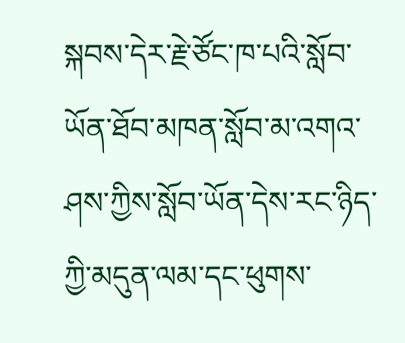སྐབས་དེར་རྗེ་ཙོང་ཁ་པའི་སློབ་ཡོན་ཐོབ་མཁན་སློབ་མ་འགའ་ཤས་ཀྱིས་སློབ་ཡོན་དེས་རང་ཉིད་ཀྱི་མདུན་ལམ་དང་ཕུགས་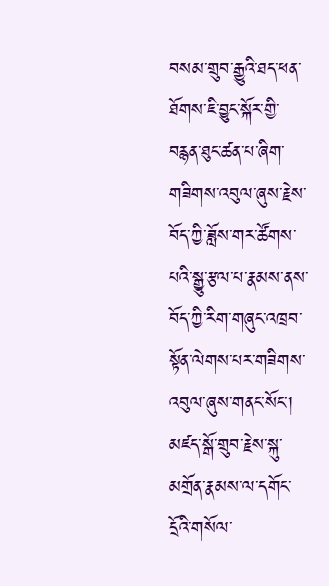བསམ་གྲུབ་རྒྱུའི་ཐད་ཕན་ཐོགས་ཇི་བྱུང་སྐོར་གྱི་བརྙན་ཐུང་ཚན་པ་ཞིག་གཟིགས་འབུལ་ཞུས་རྗེས་བོད་ཀྱི་ཟློས་གར་ཚོགས་པའི་སྒྱུ་རྩལ་པ་རྣམས་ནས་བོད་ཀྱི་རིག་གཞུང་འཁྲབ་སྟོན་ལེགས་པར་གཟིགས་འབུལ་ཞུས་གནང་སོང་། མཛད་སྒོ་གྲུབ་རྗེས་སྐུ་མགྲོན་རྣམས་ལ་དགོང་དྲོའི་གསོལ་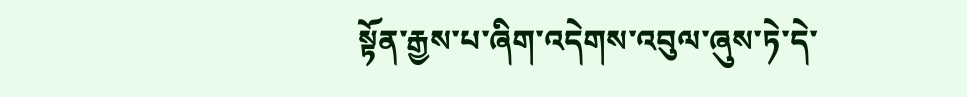སྟོན་རྒྱས་པ་ཞིག་འདེགས་འབུལ་ཞུས་ཏེ་དེ་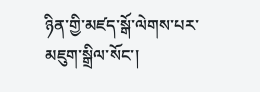ཉིན་གྱི་མཛད་སྒོ་ལེགས་པར་མཇུག་སྒྲིལ་སོང་།